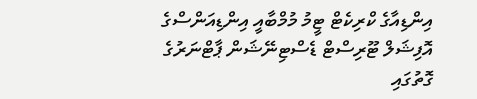އިންޑިއާގެ ކްރިކެޓް ޓީމު މުމްބާއީ އިންޑިއަންސްގެ އޮފިޝަލް ޓޫރިސްޓް ޑެސްޓިނޭޝަން ޕާޓްނަރުގެ ގޮތުގައި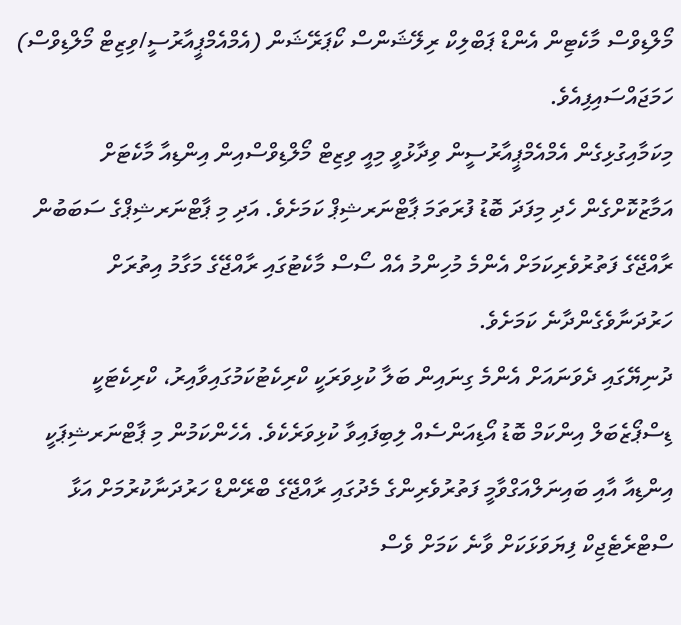މޯލްޑިވްސް މާކެޓިން އެންޑް ޕަބްލިކް ރިލޭޝަންސް ކޯޕަރޭޝަން (އެމްއެމްޕީއާރުސީ/ވިޒިޓް މޯލްޑިވްސް) ހަމަޖައްސައިފިއެވެ.
މިކަމާއިގުޅިގެން އެމްއެމްޕީއާރުސީން ވިދާޅުވީ މިއީ ވިޒިޓް މޯލްޑިވްސްއިން އިންޑިއާ މާކެޓަށް އަމާޒުކޮށްގެން ހެދި މިފަދަ ބޮޑު ފުރަތަމަ ޕާޓްނަރޝިޕް ކަމަށެވެ. އަދި މި ޕާޓްނަރޝިޕްގެ ސަބަބުން ރާއްޖޭގެ ފަތުރުވެރިކަމަށް އެންމެ މުހިންމު އެއް ސޯސް މާކެޓުގައި ރާއްޖޭގެ މަގާމު އިތުރަށް ހަރުދަނާވެގެންދާނެ ކަމަށެވެ.
ދުނިޔޭގައި ދެވަނައަށް އެންމެ ގިނައިން ބަލާ ކުޅިވަރަކީ ކްރިކެޓުކަމުގައިވާއިރު، ކްރިކެޓަކީ ޑިސްޕޯޒެބަލް އިންކަމް ބޮޑު އޯޑިއަންސެއް ލިބިފައިވާ ކުޅިވަރެކެވެ. އެހެންކަމުން މި ޕާޓްނަރޝިޕަކީ އިންޑިއާ އާއި ބައިނަލްއަގްވާމީ ފަތުރުވެރިންގެ މެދުގައި ރާއްޖޭގެ ބްރޭންޑް ހަރުދަނާކުރުމަށް އަޅާ ސްޓްރެޓެޖިކް ފިޔަވަޅަކަށް ވާނެ ކަމަށް ވެސް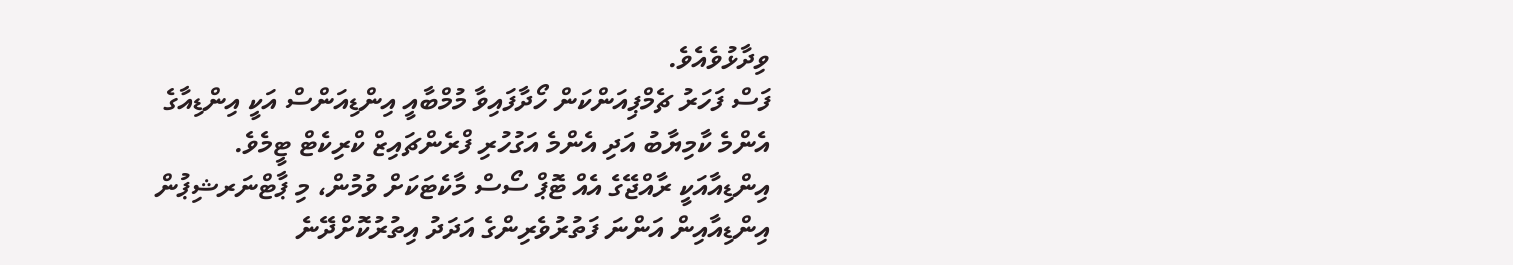ވިދާޅުވެއެވެ.
ފަސް ފަހަރު ޗެމްޕިއަންކަން ހޯދާފައިވާ މުމްބާއީ އިންޑިއަންސް އަކީ އިންޑިއާގެ އެންމެ ކާމިޔާބު އަދި އެންމެ އަގުހުރި ފްރެންޗައިޒް ކްރިކެޓް ޓީމެވެ. އިންޑިއާއަކީ ރާއްޖޭގެ އެއް ޓޮޕް ސޯސް މާކެޓަކަށް ވުމުން، މި ޕާޓްނަރޝިޕުން އިންޑިއާއިން އަންނަ ފަތުރުވެރިންގެ އަދަދު އިތުރުކޮށްދޭނެ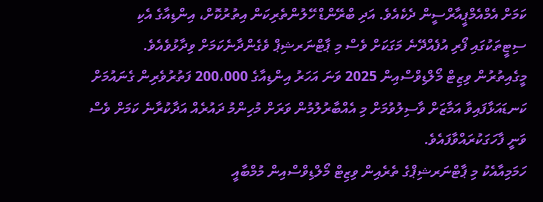ކަމަށް އެމްއެމްޕީއާރްސީން ދެކެއެވެ. އަދި ބްރޭންޑް ހޭލުންތެރިކަން އިތުރުކޮށް، އިންޑިއާގެ އެކި ސިޓީތަކުގައި ފޯރި އުފެއްދޭނެ މަގަކަށް ވެސް މި ޕާޓްނަރޝިޕް ވެގެންދާނެކަމަށް ވިދާޅުވެއެވެ.
މީގެއިތުރުން ވިޒިޓް މޯލްޑިވްސްއިން 2025 ވަނަ އަހަރު އިންޑިއާގެ 200،000 ފަތުރުވެރިން ގެނައުމަށް ކަނޑައަޅާފައިވާ އަމާޒަށް ވާސިލުވުމަށް މި އެއްބާރުލުމުން ވަރަށް މުހިންމު ދައުރެއް އަދާކުރާނެ ކަމަށް ވެސް ވަނީ ފާހަގަކުރައްވާފައެވެ.
ހަމަމިއާއެކު މި ޕާޓްނަރޝިޕްގެ ތެރެއިން ވިޒިޓް މޯލްޑިވްސްއިން މުމްބާއީ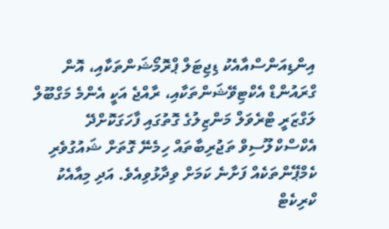އިންޑިއަންސްއާއެކު ޑިޖިޓަލް ޕްރޮމޯޝަންތަކާއި، އޮން ގްރައުންޑް އެކްޓިވޭޝަންތަކާއި، ރާއްޖެ އަކީ އެންމެ މަގްބޫލް ލަގްޒަރީ ޓްރެވަލް މަންޒިލުގެ ގޮތުގައި ފާހަގަކޮށްދޭ އެކްސްކްލޫސިވް ތަޖުރިބާތައް ހިމެނޭ ގޮތަށް ޝައުގުވެރި ކެމްޕޭންތަކެއް ފަށާނެ ކަމަށް ވިދާޅުވިއެވެ. އަދި މިއާއެކު ކްރިކެޓް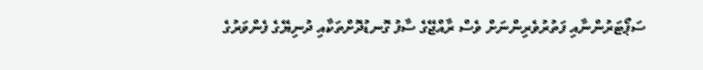ސަޕޯޓަރުންނާއި ފަތުރުވެރިންނަށް ވެސް ރާއްޖޭގެ ސާފު ގޮނޑުދޮށްތަކާއި ދުނިޔޭގެ ފެންވަރުގެ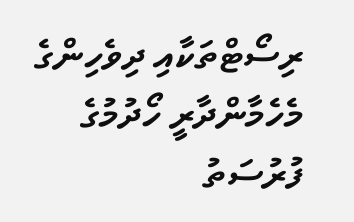ރިސޯޓްތަކާއި ދިވެހިންގެ މެހެމާންދާރީ ހޯދުމުގެ ފުރުސަތު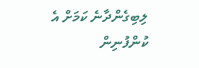ލިބިގެންދާނެ ކަމަށް އެ ކުންފުނިން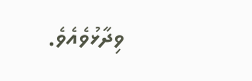ވިދާޅުވެއެވެ.